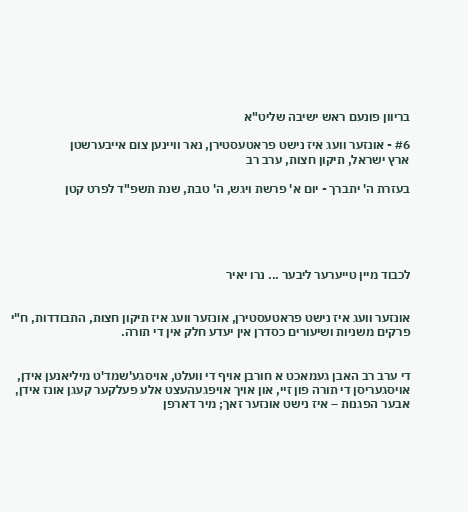בריוון פונעם ראש ישיבה שליט"א

#6 - אונזער וועג איז נישט פראטעסטירן, נאר וויינען צום אייבערשטן
ארץ ישראל, תיקון חצות, ערב רב

בעזרת ה' יתברך - יום א' פרשת ויגש, ה' טבת, שנת תשפ"ד לפרט קטן





לכבוד מיין טייערער ליבער ... נרו יאיר


אונזער וועג איז נישט פראטעסטירן, אונזער וועג איז תיקון חצות, התבודדות, ח"י פרקים משניות ושיעורים כסדרן אין יעדע חלק אין די תורה.


די ערב רב האבן געמאכט א חורבן אויף די וועלט, אויסגע'שמד'ט מיליאנען אידן, אויסגעריסן די תורה פון זיי, און אויך אויפגעהעצט אלע פעלקער קעגן אונז אידן, אבער הפגנות – איז נישט אונזער זאך; מיר דארפן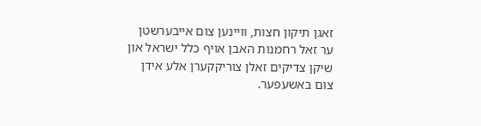זאגן תיקון חצות, וויינען צום אייבערשטן ער זאל רחמנות האבן אויף כלל ישראל און שיקן צדיקים זאלן צוריקקערן אלע אידן צום באשעפער.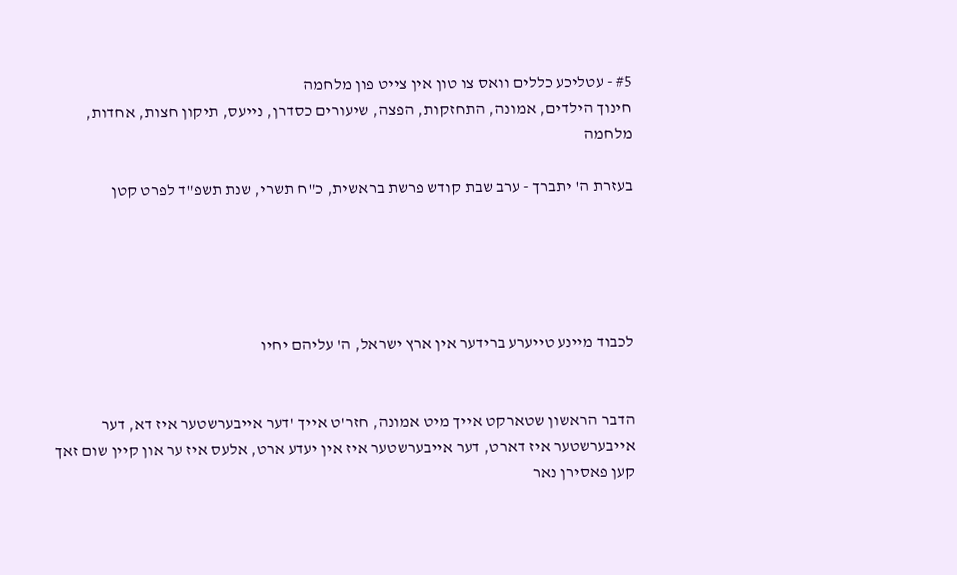#5 - עטליכע כללים וואס צו טון אין צייט פון מלחמה
חינוך הילדים, אמונה, התחזקות, הפצה, שיעורים כסדרן, נייעס, תיקון חצות, אחדות, מלחמה

בעזרת ה' יתברך - ערב שבת קודש פרשת בראשית, כ"ח תשרי, שנת תשפ"ד לפרט קטן





לכבוד מיינע טייערע ברידער אין ארץ ישראל, ה' עליהם יחיו


הדבר הראשון שטארקט אייך מיט אמונה, חזר'ט אייך 'דער אייבערשטער איז דא, דער אייבערשטער איז דארט, דער אייבערשטער איז אין יעדע ארט, אלעס איז ער און קיין שום זאך קען פאסירן נאר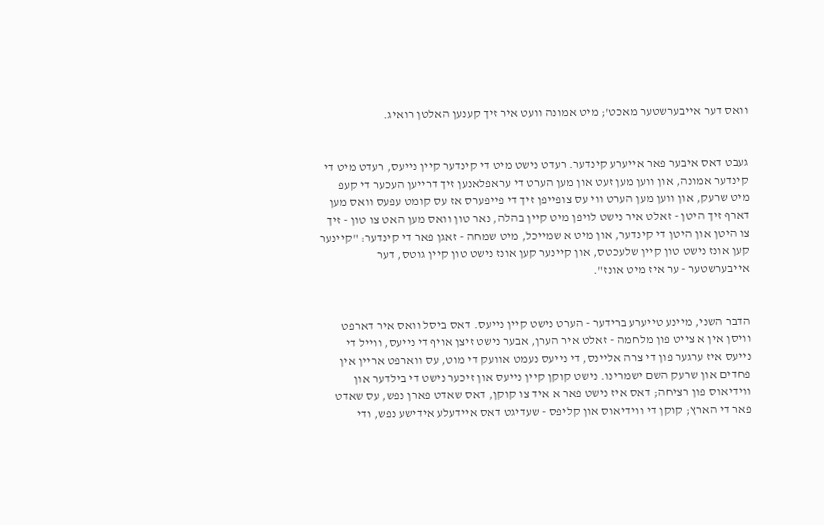וואס דער אייבערשטער מאכט'; מיט אמונה וועט איר זיך קענען האלטן רואיג.


געבט דאס איבער פאר אייערע קינדער. רעדט נישט מיט די קינדער קיין נייעס, רעדט מיט די קינדער אמונה, און ווען מען זעט און מען הערט די עראפלאנען זיך דרייען העכער די קעפ מיט שרעק, און ווען מען הערט ווי עס צופייפן זיך די פייפערס אז עס קומט עפעס וואס מען דארף זיך היטן - זאלט איר נישט לויפן מיט קיין בהלה, נאר טון וואס מען האט צו טון - זיך צו היטן און היטן די קינדער, און מיט א שמייכל, מיט שמחה - זאגן פאר די קינדער: "קיינער קען אונז נישט טון קיין שלעכטס, און קיינער קען אונז נישט טון קיין גוטס, דער אייבערשטער - ער איז מיט אונז".


הדבר השני, מיינע טייערע ברידער - הערט נישט קיין נייעס. דאס ביסל וואס איר דארפט וויסן אין א צייט פון מלחמה - זאלט איר הערן, אבער נישט זיצן אויף די נייעס, ווייל די נייעס איז ערגער פון די צרה אליינס, די נייעס נעמט אוועק די מוט, עס ווארפט אריין אין פחדים און שרעק השם ישמרינו. נישט קוקן קיין נייעס און זיכער נישט די בילדער און ווידיאוס פון רציחה; דאס איז נישט פאר א איד צו קוקן, דאס שאדט פארן נפש, עס שאדט פאר די הארץ; קוקן די ווידיאוס און קליפס - שעדיגט דאס איידעלע אידישע נפש, ודי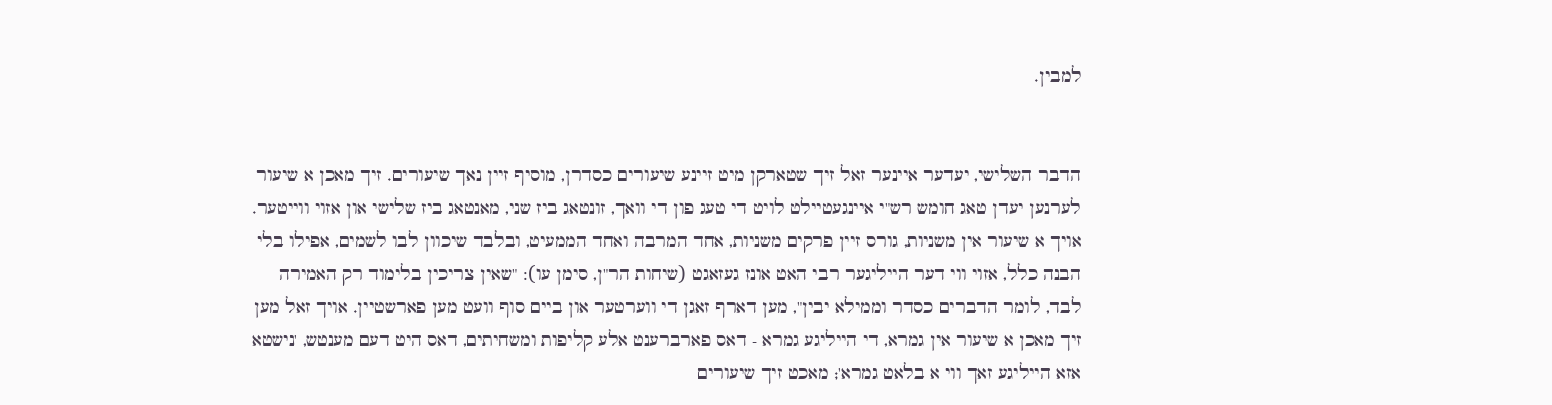למבין.


הדבר השלישי, יעדער איינער זאל זיך שטארקן מיט זיינע שיעורים כסדרן, מוסיף זיין נאך שיעורים. זיך מאכן א שיעור לערנען יעדן טאג חומש רש"י איינגעטיילט לויט די טעג פון די וואך, זונטאג ביז שני, מאנטאג ביז שלישי און אזוי ווייטער. אויך א שיעור אין משניות, גורס זיין פרקים משניות, אחד המרבה ואחד הממעיט, ובלבד שיכוון לבו לשמים, אפילו בלי הבנה כלל, אזוי ווי דער הייליגער רבי האט אונז געזאגט (שיחות הר"ן, סימן עו): "שאין צריכין בלימוד רק האמירה לבד, לומר הדברים כסדר וממילא יבין", מען דארף זאגן די ווערטער און ביים סוף וועט מען פארשטיין. אויך זאל מען זיך מאכן א שיעור אין גמרא, די הייליגע גמרא - דאס פארברענט אלע קליפות ומשחיתים, דאס היט דעם מענטש, 'נישטא אזא הייליגע זאך ווי א בלאט גמרא'; מאכט זיך שיעורים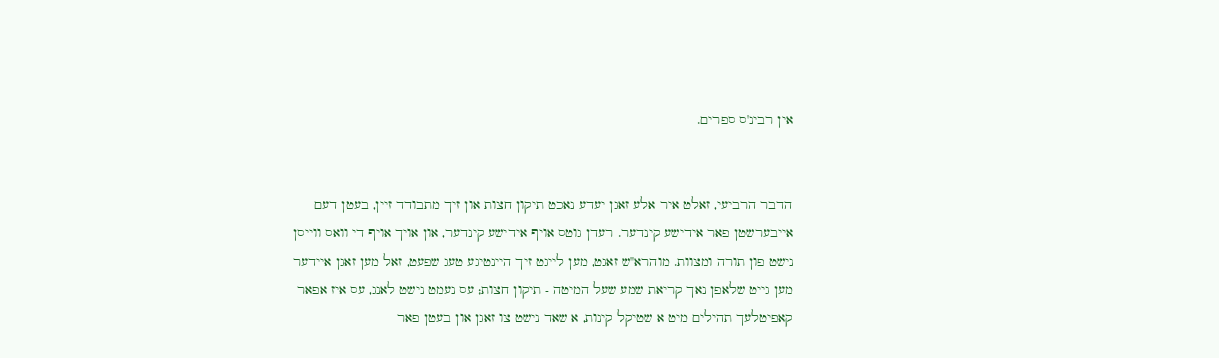אין רבינ'ס ספרים.


הדבר הרביעי, זאלט איר אלע זאגן יעדע נאכט תיקון חצות און זיך מתבודד זיין, בעטן דעם אייבערשטן פאר אידישע קינדער. רעדן גוטס אויף אידישע קינדער, און אויך אויף די וואס ווייסן נישט פון תורה ומצוות. מוהרא"ש זאגט, מען לייגט זיך היינטיגע טעג שפעט, זאל מען זאגן איידער מען גייט שלאפן נאך קריאת שמע שעל המיטה - תיקון חצות; עס נעמט נישט לאנג, עס איז אפאר קאפיטלעך תהילים מיט א שטיקל קינות, א שאד נישט צו זאגן און בעטן פאר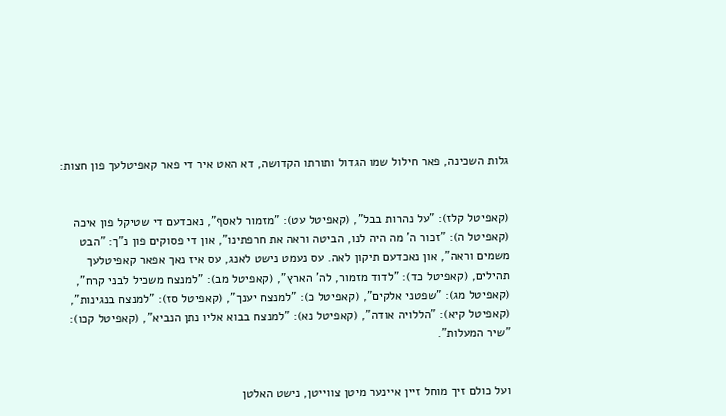גלות השכינה, פאר חילול שמו הגדול ותורתו הקדושה, דא האט איר די פאר קאפיטלעך פון חצות:


(קאפיטל קלז): "על נהרות בבל", (קאפיטל עט): "מזמור לאסף", נאכדעם די שטיקל פון איכה (קאפיטל ה): "זכור ה' מה היה לנו, הביטה וראה את חרפתינו", און די פסוקים פון נ"ך: "הבט משמים וראה", און נאכדעם תיקון לאה. עס נעמט נישט לאנג, עס איז נאך אפאר קאפיטלעך תהילים, (קאפיטל כד): "לדוד מזמור, לה' הארץ", (קאפיטל מב): "למנצח משכיל לבני קרח", (קאפיטל מג): "שפטני אלקים", (קאפיטל כ): "למנצח יענך", (קאפיטל סז): "למנצח בנגינות", (קאפיטל קיא): "הללויה אודה", (קאפיטל נא): "למנצח בבוא אליו נתן הנביא", (קאפיטל קכו): "שיר המעלות".


ועל כולם זיך מוחל זיין איינער מיטן צווייטן, נישט האלטן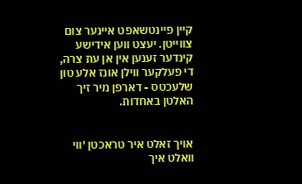קיין פיינטשאפט איינער צום צווייטן. יעצט ווען אידישע קינדער זענען אין אן עת צרה, די פעלקער ווילן אונז אלע טון שלעכטס - דארפן מיר זיך האלטן באחדות.


אויך זאלט איר טראכטן 'ווי וואלט איך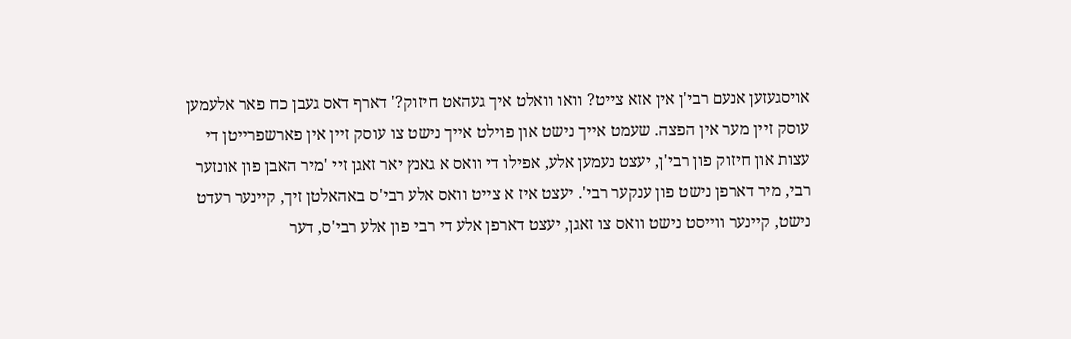אויסגעזען אנעם רבי'ן אין אזא צייט? וואו וואלט איך געהאט חיזוק?' דארף דאס געבן כח פאר אלעמען עוסק זיין מער אין הפצה. שעמט אייך נישט און פוילט אייך נישט צו עוסק זיין אין פארשפרייטן די עצות און חיזוק פון רבי'ן, יעצט נעמען אלע, אפילו די וואס א גאנץ יאר זאגן זיי 'מיר האבן פון אונזער רבי, מיר דארפן נישט פון ענקער רבי'. יעצט איז א צייט וואס אלע רבי'ס באהאלטן זיך, קיינער רעדט נישט, קיינער ווייסט נישט וואס צו זאגן, יעצט דארפן אלע די רבי פון אלע רבי'ס, דער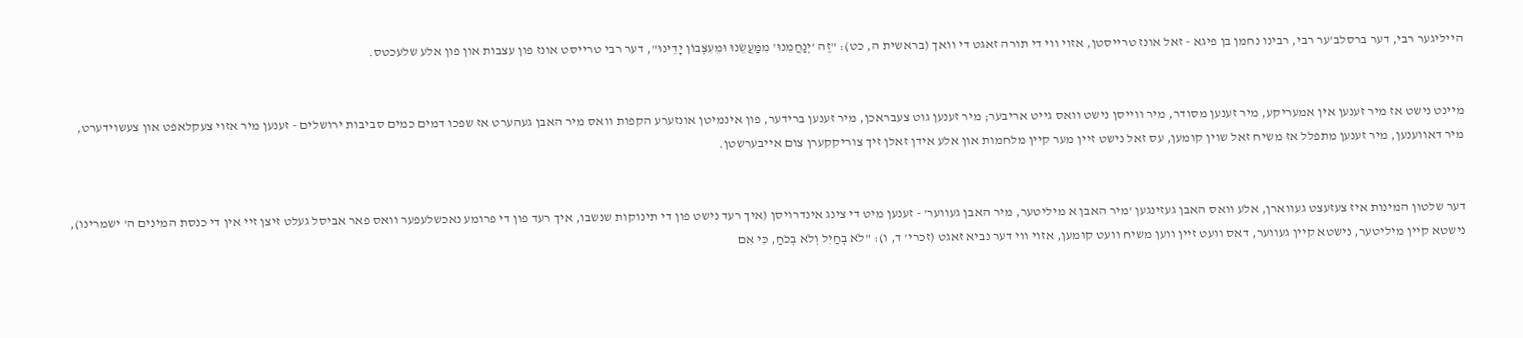הייליגער רבי, דער ברסלב'ער רבי, רבינו נחמן בן פיגא - זאל אונז טרייסטן, אזוי ווי די תורה זאגט די וואך (בראשית ה, כט): "זֶה 'יְנַחֲמֵנוּ' מִמַּעֲשֵׂנוּ וּמֵעִצְּבוֹן יָדֵינוּ", דער רבי טרייסט אונז פון עצבות און פון אלע שלעכטס.


מיינט נישט אז מיר זענען אין אמעריקע, מיר זענען מסודר, מיר ווייסן נישט וואס גייט אריבער; מיר זענען גוט צעבראכן, מיר זענען ברידער, פון אינמיטן אונזערע הקפות וואס מיר האבן געהערט אז שפכו דמים כמים סביבות ירושלים - זענען מיר אזוי צעקלאפט און צעשוידערט, מיר דאווענען, מיר זענען מתפלל אז משיח זאל שוין קומען, עס זאל נישט זיין מער קיין מלחמות און אלע אידן זאלן זיך צוריקקערן צום אייבערשטן.


דער שלטון המינות איז צעזעצט געווארן, אלע וואס האבן געזינגען 'מיר האבן א מיליטער, מיר האבן געווער' - זענען מיט די צינג אינדרויסן (איך רעד נישט פון די תינוקות שנשבו, איך רעד פון די פרומע נאכשלעפער וואס פאר אביסל געלט זיצן זיי אין די כנסת המינים ה' ישמרינו), נישטא קיין מיליטער, נישטא קיין געווער, דאס וועט זיין ווען משיח וועט קומען, אזוי ווי דער נביא זאגט (זכרי' ד, ו): "לֹא בְחַיִל וְלֹא בְכֹחַ, כִּי אִם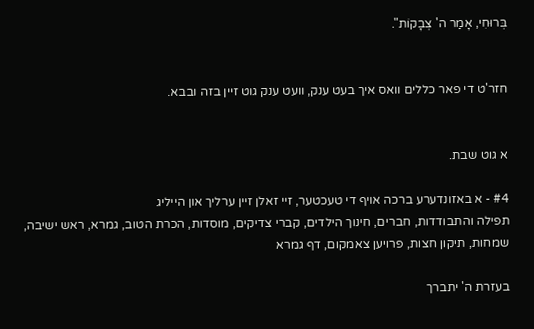בְּרוּחִי, אָמַר ה' צְבָקוֹת".


חזר'ט די פאר כללים וואס איך בעט ענק, וועט ענק גוט זיין בזה ובבא.


א גוט שבת.

#4 - א באזונדערע ברכה אויף די טעכטער, זיי זאלן זיין ערליך און הייליג
תפילה והתבודדות, חברים, חינוך הילדים, קברי צדיקים, מוסדות, הכרת הטוב, גמרא, ראש ישיבה, שמחות, תיקון חצות, פרויען צאמקום, דף גמרא

בעזרת ה' יתברך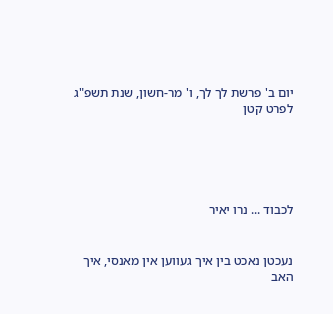יום ב' פרשת לך לך, ו' מר-חשון, שנת תשפ"ג לפרט קטן





לכבוד ... נרו יאיר


נעכטן נאכט בין איך געווען אין מאנסי, איך האב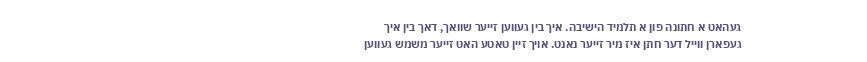געהאט א חתונה פון א תלמיד הישיבה. איך בין געווען זייער שוואך, דאך בין איך געפארן ווייל דער חתן איז מיר זייער נאנט. אויך זיין טאטע האט זייער משמש געווען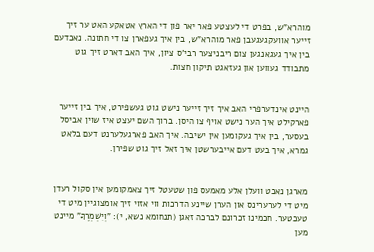מוהרא"ש, בפרט די לעצטע פאר יאר פון די הארץ אטאקע האט ער זיך זייער אוועקגעגעבן פאר מוהרא"ש, בין איך געפארן צו די חתונה. נאכדעם בין איך געגאנגען צום ריבניצער רבי'ס ציון, איך האב דארט זיך גוט מתבודד געווען און געזאגט תיקון חצות.


היינט אינדערפרי האב איך זיך זייער נישט גוט געשפירט, איך בין זייער פארקילט איך הער נישט אויף צו היסן. ברוך השם יעצט איז שוין אביסל בעסער, בין איך געקומען אין ישיבה. איך האב פארגעלערנט דעם בלאט גמרא, איך בעט דעם אייבערשטן איך זאל זיך גוט שפירן.


מארגן נאכט וועלן אלע מאמעס פון שטעטל זיך צאמקומען אין סקול רעדן מיט די לערערינס און הערן שיינע הדרכות ווי אזוי זיך אומצוגיין מיט די טעכטער. חכמינו זכרונם לברכה זאגן (תנחומא נשא, י): "וְיִשְׁמְרֶךָ" מיינט מען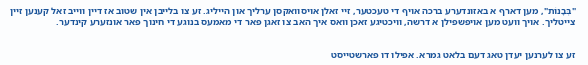"בְּבָנוֹת", מען דארף א באזונדערע ברכה אויף די טעכטער, זיי זאלן אויסוואקסן ערליך און הייליג. זע צו בלייבן אין שטוב אז דיין ווייב זאל קענען זיין צייטליך. אויך וועט מען אויפשפילן א דרשה, וויכטיגע זאכן וואס איך האב צו זאגן פאר די מאמעס בנוגע די חינוך פאר אונזערע קינדער.


זע צו לערנען יעדן טאג דעם בלאט גמרא. אפילו דו פארשטייסט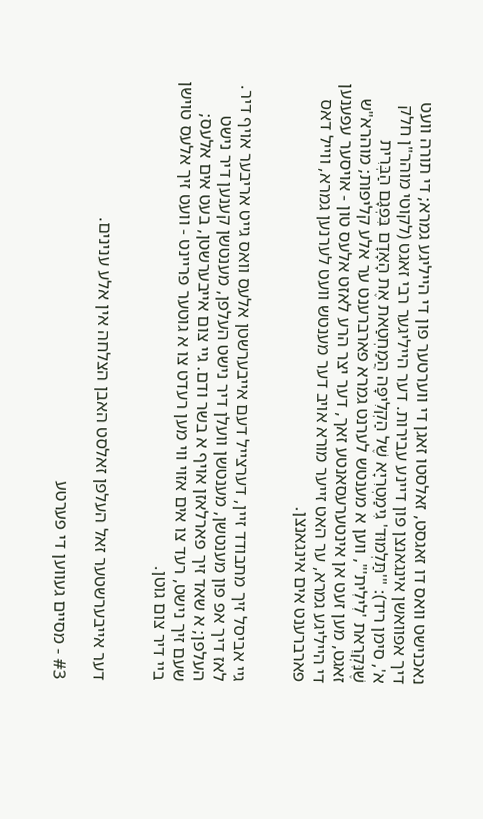נאכנישט וואס דו זאגסט, זאלסטו זאגן די ווערטער פון די הייליגע גמרא; די תורה וועט דיך אפוואשן אינגאנצן פון דיינע עבירות. דער הייליגער רבי זאגט (לקוטי מוהר"ן חלק א', סימן ריד): "'תַּלְמוּד' גִימַטְרִיָא שֶׁל הַקְלִיפָּה הֲמַחְטַאת אֶת הָאָדָם בִּפְגָם הַבְּרִית שֶׁנִּקְרֵאת 'לִילִית'", ווען א מענטש לערנט גמרא פארברענט ער אלע קליפות; מוהרא"ש זאגט, מען זעט אן אינטערעסאנטע זאך, דער יצר הרע לאזט אלעס טון - אויסער עפענען די הייליגע גמרא, ער האט זייער מורא אויב דער מענטש וועט לערנען גמרא, ווייל דאס פארברענט אים אינגאנצן.


גיי אביסל זיך מתבודד זיין, דערצייל דעם אייבערשטן אלעס וואס גייט אריבער אויף דיר. לאז דיך אפ פון מענטשן, מענטשן וועלן דיר נישט העלפן, מענטשן קענען דיר נישט העלפן; א שאד זיך פארלאזן אויף א בשר ודם. גיי צום אייבערשטן, בעט אים אלעס; שעם זיך נישט, רעד צו אים אזוי ווי מען רעדט צו א גוטער פריינט - וועט זיך אלעס טוישן ביי דיר צום גוטן.


דער אייבערשטער זאל העלפן זאלסט האבן הצלחה אין אלע ענינים.

#3 - מסיים געווען די פערטע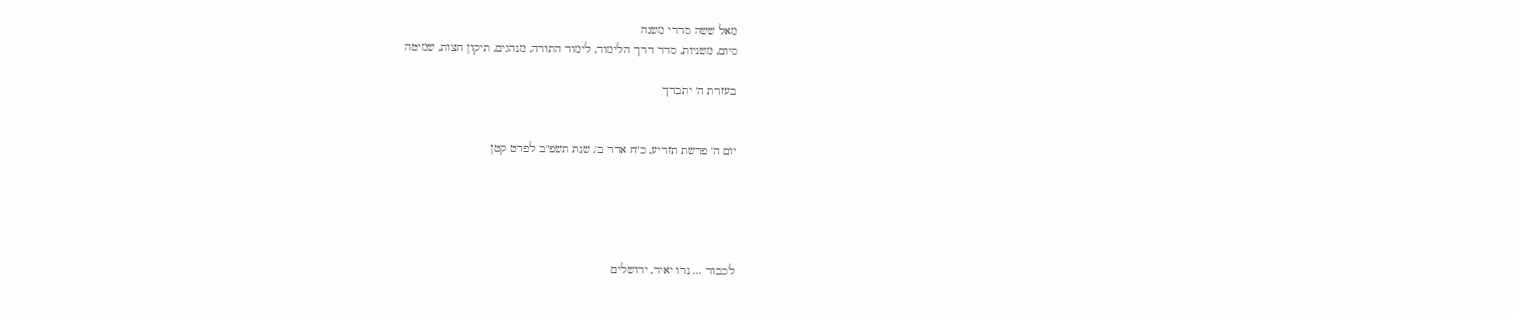מאל ששה סדרי משנה
סיום, משניות, סדר דרך הלימוד, לימוד התורה, מנהגים, תיקון חצות, שמיטה

בעזרת ה' יתברך


יום ה' פרשת תזריע, כ"ח אדר ב', שנת תשפ"ב לפרט קטן





לכבוד ... נרו יאיר, ירושלים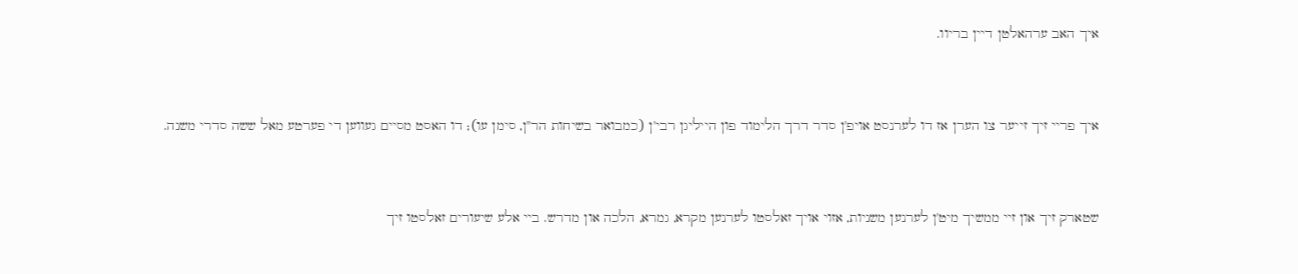איך האב ערהאלטן דיין בריוו.


איך פריי זיך זייער צו הערן אז דו לערנסט אויפ'ן סדר דרך הלימוד פון הייליגן רבי'ן (כמבואר בשיחות הר"ן, סימן עו); דו האסט מסיים געווען די פערטע מאל ששה סדרי משנה.


שטארק זיך און זיי ממשיך מיט'ן לערנען משניות, אזוי אויך זאלסטו לערנען מקרא, גמרא, הלכה און מדרש. ביי אלע שיעורים זאלסטו זיך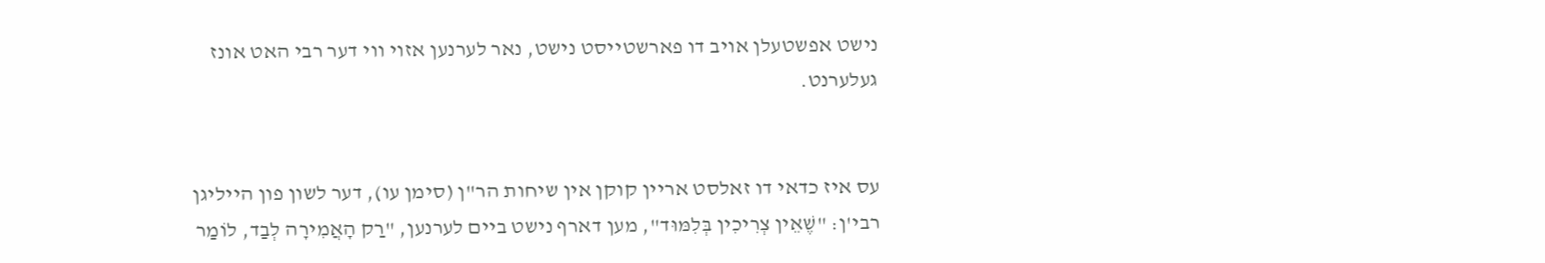נישט אפשטעלן אויב דו פארשטייסט נישט, נאר לערנען אזוי ווי דער רבי האט אונז געלערנט.


עס איז כדאי דו זאלסט אריין קוקן אין שיחות הר"ן (סימן עו), דער לשון פון הייליגן רבי'ן: "שֶׁאֵין צְרִיכִין בְּלִמּוּד", מען דארף נישט ביים לערנען, "רַק הָאֲמִירָה לְבַד, לוֹמַר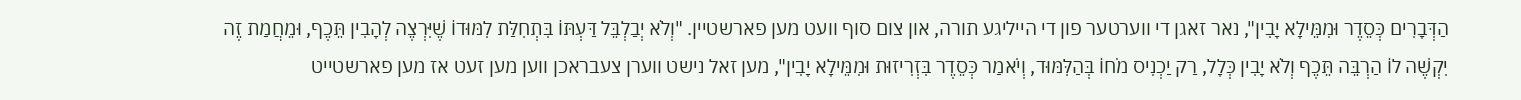הַדְּבָרִים כְּסֵדֶר וּמִמֵּילָא יָבִין", נאר זאגן די ווערטער פון די הייליגע תורה, און צום סוף וועט מען פארשטיין. "וְלֹא יְבַלְבֵּל דַּעְתּוֹ בִּתְחִלַּת לִמּוּדוֹ שֶׁיִּרְצֶה לְהָבִין תֵּכֶף, וּמֵחֲמַת זֶה יִקְשֶׁה לוֹ הַרְבֵּה תֵּכֶף וְלֹא יָבִין כְּלָל, רַק יַכְנִיס מֹחוֹ בְּהַלִּמּוּד, וְיֹאמַר כְּסֵדֶר בִּזְרִיזוּת וּמִמֵּילָא יָבִין", מען זאל נישט ווערן צעבראכן ווען מען זעט אז מען פארשטייט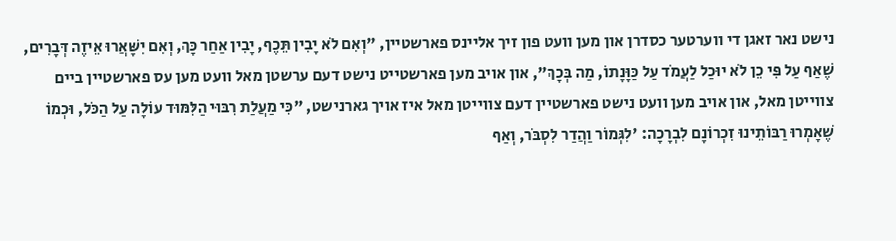נישט נאר זאגן די ווערטער כסדרן און מען וועט פון זיך אליינס פארשטיין, "וְאִם לֹא יָבִין תֵּכֶף, יָבִין אַחַר כָּךְ, וְאִם יִשָּׁאֲרוּ אֵיזֶה דְּבָרִים, שֶׁאַף עַל פִּי כֵן לֹא יוּכַל לַעֲמֹד עַל כַּוָּנָתוֹ, מַה בְּכָךְ", און אויב מען פארשטייט נישט דעם ערשטן מאל וועט מען עס פארשטיין ביים צווייטן מאל, און אויב מען וועט נישט פארשטיין דעם צווייטן מאל איז אויך גארנישט, "כִּי מַעֲלַת רִבּוּי הַלִּמּוּד עוֹלָה עַל הַכֹּל, וּכְמוֹ שֶׁאָמְרוּ רַבּוֹתֵינוּ זִכְרוֹנָם לִבְרָכָה: 'לִגְּמוֹר וַהֲדַר לִסְבֹּר, וְאַף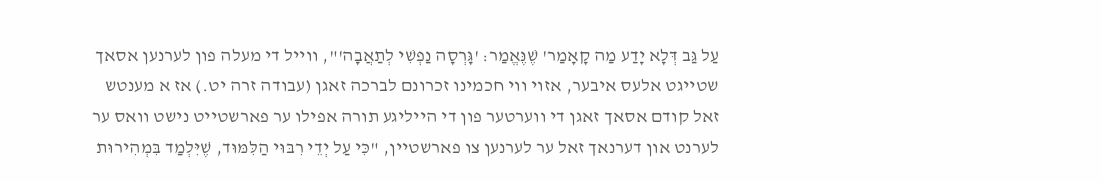עַל גַּב דְּלָא יָדַע מַה קָאָמַר' שֶׁנֶּאֱמַר: 'גָּרְסָה נַפְשִׁי לְתַאֲבָה'", ווייל די מעלה פון לערנען אסאך שטייגט אלעס איבער, אזוי ווי חכמינו זכרונם לברכה זאגן (עבודה זרה יט.) אז א מענטש זאל קודם אסאך זאגן די ווערטער פון די הייליגע תורה אפילו ער פארשטייט נישט וואס ער לערנט און דערנאך זאל ער לערנען צו פארשטיין, "כִּי עַל יְדֵי רִבּוּי הַלִּמּוּד, שֶׁיִּלְמַד בִּמְהִירוּת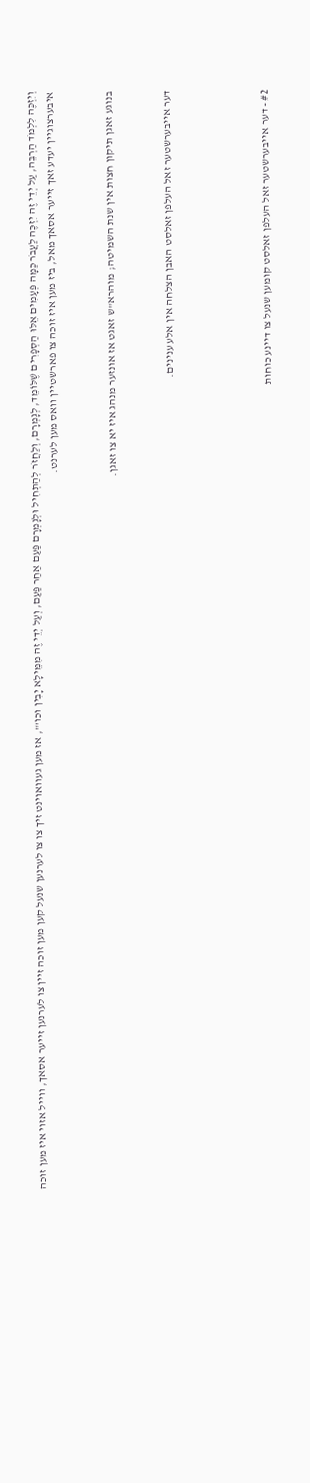וְיִזְכֶּה לִלְמֹד הַרְבֵּה, עַל יְדֵי זֶה יִזְכֶּה לַעֲבֹר כַּמָּה פְּעָמִים אֵלּוּ הַסְּפָרִים שֶׁלּוֹמֵד, לְגָמְרָם, וְלַחֲזֹר לְהַתְחִיל וּלְגָמְרָם פַּעַם אַחַר פַּעַם, וְעַל יְדֵי זֶה מִמֵּילָא יָבִין וכו'", אז מען געוואוינט זיך צו צו לערנען שנעל קען מען זוכה זיין צו לערנען זייער אסאך, ווייל אזוי איז מען זוכה איבערצוגיין יעדע זאך זייער אסאך מאל, ביז מען איז זוכה צו פארשטיין וואס מען לערנט.


בנוגע זאגן תיקון חצות אין שנת השמיטה; מוהרא"ש זאגט אז אונזער מנהג איז יא צו זאגן.


דער אייבערשטער זאל העלפן זאלסט האבן הצלחה אין אלע ענינים.




#2 - דער אייבערשטער זאל העלפן זאלסט קומען שנעל צו דיינע כוחות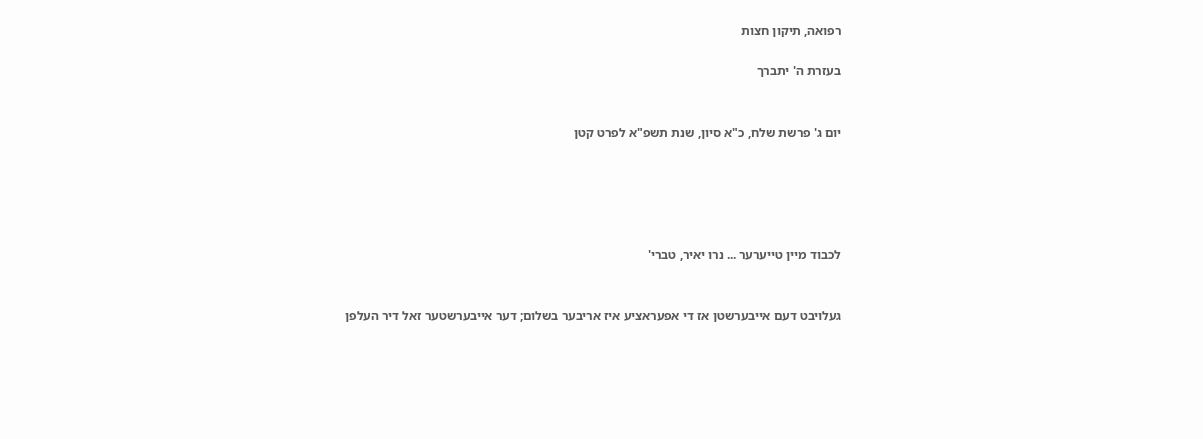רפואה, תיקון חצות

בעזרת ה' יתברך


יום ג' פרשת שלח, כ"א סיון, שנת תשפ"א לפרט קטן





לכבוד מיין טייערער ... נרו יאיר, טברי'


געלויבט דעם אייבערשטן אז די אפעראציע איז אריבער בשלום; דער אייבערשטער זאל דיר העלפן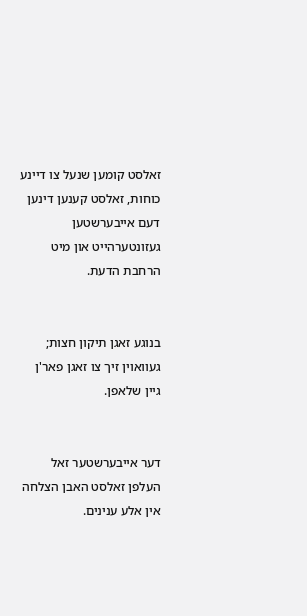זאלסט קומען שנעל צו דיינע כוחות, זאלסט קענען דינען דעם אייבערשטען געזונטערהייט און מיט הרחבת הדעת.


בנוגע זאגן תיקון חצות; געוואוין זיך צו זאגן פאר'ן גיין שלאפן.


דער אייבערשטער זאל העלפן זאלסט האבן הצלחה אין אלע ענינים.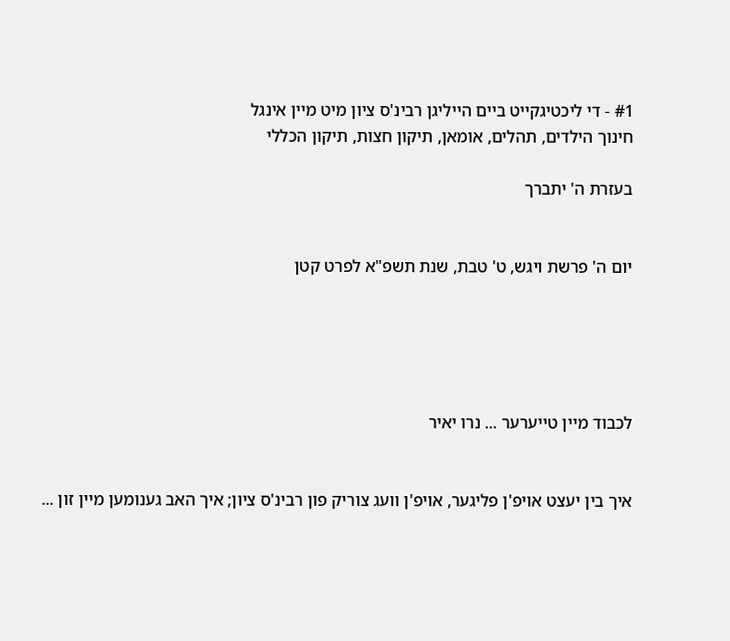#1 - די ליכטיגקייט ביים הייליגן רבינ'ס ציון מיט מיין אינגל
חינוך הילדים, תהלים, אומאן, תיקון חצות, תיקון הכללי

בעזרת ה' יתברך


יום ה' פרשת ויגש, ט' טבת, שנת תשפ"א לפרט קטן





לכבוד מיין טייערער ... נרו יאיר


איך בין יעצט אויפ'ן פליגער, אויפ'ן וועג צוריק פון רבינ'ס ציון; איך האב גענומען מיין זון ...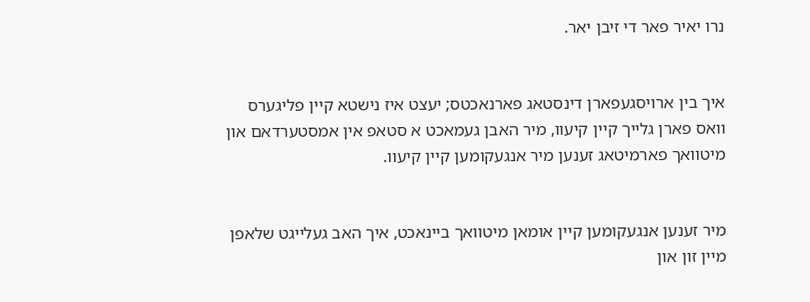נרו יאיר פאר די זיבן יאר.


איך בין ארויסגעפארן דינסטאג פארנאכטס; יעצט איז נישטא קיין פליגערס וואס פארן גלייך קיין קיעוו, מיר האבן געמאכט א סטאפ אין אמסטערדאם און מיטוואך פארמיטאג זענען מיר אנגעקומען קיין קיעוו.


מיר זענען אנגעקומען קיין אומאן מיטוואך ביינאכט, איך האב געלייגט שלאפן מיין זון און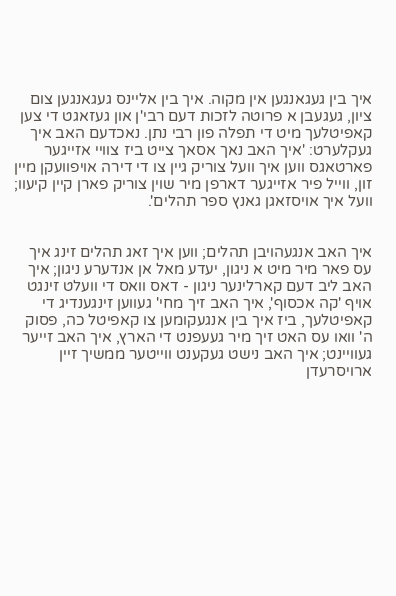איך בין געגאנגען אין מקוה. איך בין אליינס געגאנגען צום ציון, געגעבן א פרוטה לזכות דעם רבי'ן און געזאגט די צען קאפיטלעך מיט די תפלה פון רבי נתן. נאכדעם האב איך געקלערט: 'איך האב נאך אסאך צייט ביז צוויי אזייגער פארטאגס ווען איך וועל צוריק גיין צו די דירה אויפוועקן מיין זון, ווייל פיר אזייגער דארפן מיר שוין צוריק פארן קיין קיעוו; וועל איך אויסזאגן גאנץ ספר תהלים'.


איך האב אנגעהויבן תהלים; ווען איך זאג תהלים זינג איך עס פאר מיר מיט א ניגון, יעדע מאל אן אנדערע ניגון; איך האב ליב דעם קארלינער ניגון - דאס וואס די וועלט זינגט אויף 'קה אכסוף', איך האב זיך מחי' געווען זינגענדיג די קאפיטלעך, ביז איך בין אנגעקומען צו קאפיטל כה, פסוק ה' וואו עס האט זיך מיר געעפנט די הארץ, איך האב זייער געוויינט; איך האב נישט געקענט ווייטער ממשיך זיין ארויסרעדן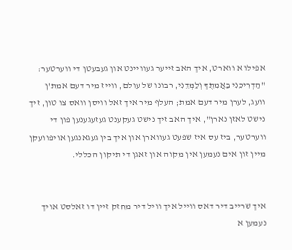אפילו א ווארט, איך האב זייער געוויינט און געבעטן די ווערטער: "הַדְרִיכֵנִי בַאֲמִתֶּךָ וְלַמְּדֵנִי, רבונו של עולם, ווייז מיר דעם אמת'ן וועג, לערן מיר דעם אמת; העלף מיר איך זאל וויסן וואס צו טון, זיך נישט לאזן נארן", איך האב זיך נישט געקענט געזעגענען פון די ווערטער, ביז עס איז שפעט געווארן און איך בין געגאנגען אויפוועקן מיין זון אים נעמען אין מקוה און זאגן די תיקון הכללי.


איך שרייב דיר דאס ווייל איך וויל דיר מחזק זיין דו זאלסט אויך נעמען א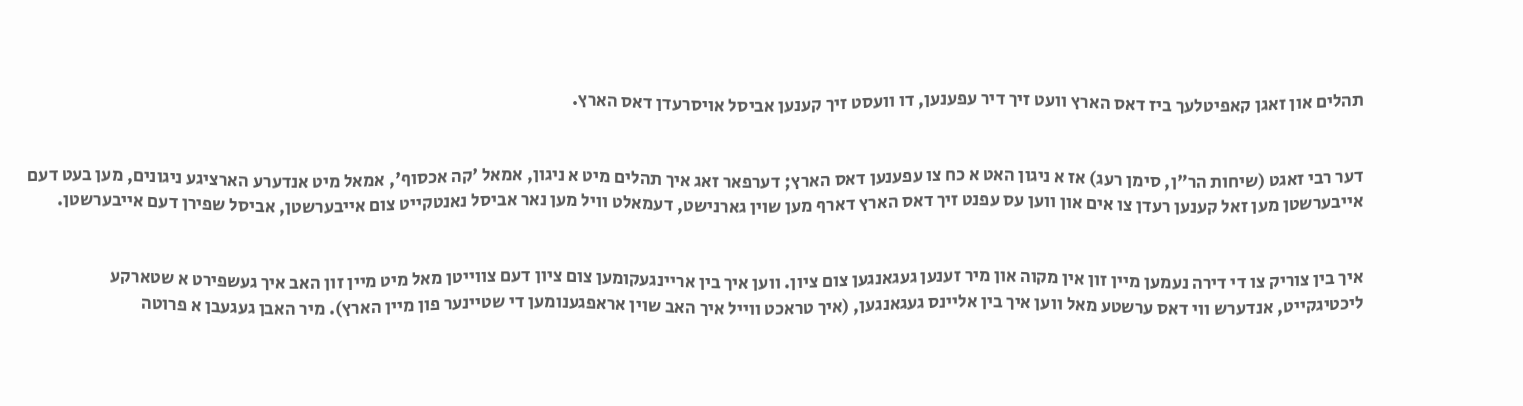תהלים און זאגן קאפיטלעך ביז דאס הארץ וועט זיך דיר עפענען, דו וועסט זיך קענען אביסל אויסרעדן דאס הארץ.


דער רבי זאגט (שיחות הר"ן, סימן רעג) אז א ניגון האט א כח צו עפענען דאס הארץ; דערפאר זאג איך תהלים מיט א ניגון, אמאל 'קה אכסוף', אמאל מיט אנדערע הארציגע ניגונים, מען בעט דעם אייבערשטן מען זאל קענען רעדן צו אים און ווען עס עפנט זיך דאס הארץ דארף מען שוין גארנישט, דעמאלט וויל מען נאר אביסל נאנטקייט צום אייבערשטן, אביסל שפירן דעם אייבערשטן.


איך בין צוריק צו די דירה נעמען מיין זון אין מקוה און מיר זענען געגאנגען צום ציון. ווען איך בין אריינגעקומען צום ציון דעם צווייטן מאל מיט מיין זון האב איך געשפירט א שטארקע ליכטיגקייט, אנדערש ווי דאס ערשטע מאל ווען איך בין אליינס געגאנגען, (איך טראכט ווייל איך האב שוין אראפגענומען די שטיינער פון מיין הארץ). מיר האבן געגעבן א פרוטה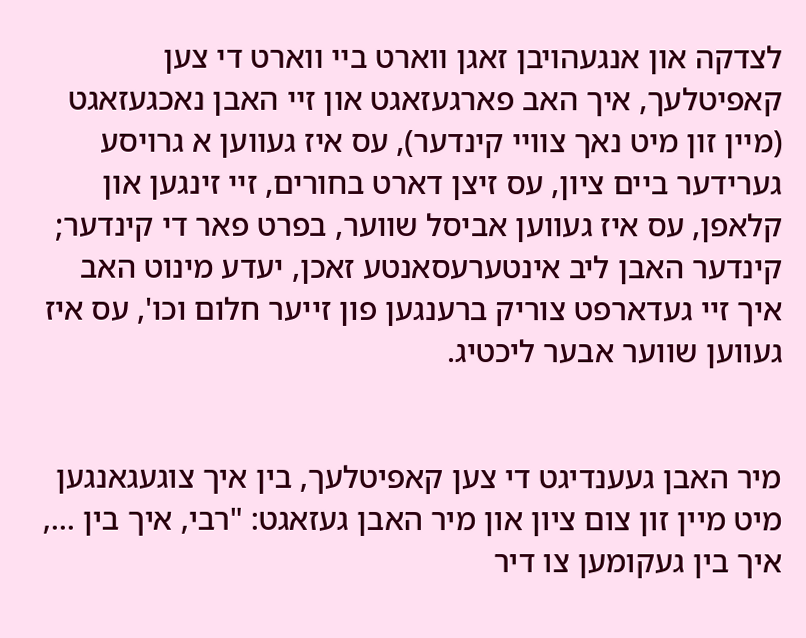לצדקה און אנגעהויבן זאגן ווארט ביי ווארט די צען קאפיטלעך, איך האב פארגעזאגט און זיי האבן נאכגעזאגט (מיין זון מיט נאך צוויי קינדער), עס איז געווען א גרויסע גערידער ביים ציון, עס זיצן דארט בחורים, זיי זינגען און קלאפן, עס איז געווען אביסל שווער, בפרט פאר די קינדער; קינדער האבן ליב אינטערעסאנטע זאכן, יעדע מינוט האב איך זיי געדארפט צוריק ברענגען פון זייער חלום וכו', עס איז געווען שווער אבער ליכטיג.


מיר האבן געענדיגט די צען קאפיטלעך, בין איך צוגעגאנגען מיט מיין זון צום ציון און מיר האבן געזאגט: "רבי, איך בין ..., איך בין געקומען צו דיר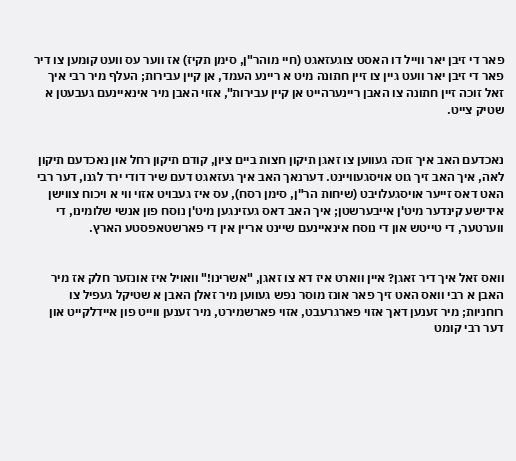פאר די זיבן יאר ווייל דו האסט צוגעזאגט (חיי מוהר"ן, סימן תקיז) אז ווער עס וועט קומען צו דיר פאר די זיבן יאר וועט גיין צו זיין חתונה מיט א ריינע העמד, אן קיין עבירות; העלף מיר רבי איך זאל זוכה זיין חתונה צו האבן ריינערהייט אן קיין עבירות", אזוי האבן מיר אינאיינעם געבעטן א שטיק צייט.


נאכדעם האב איך זוכה געווען צו זאגן תיקון חצות ביים ציון, קודם תיקון רחל און נאכדעם תיקון לאה, איך האב זיך גוט אויסגעוויינט. דערנאך האב איך געזאגט דעם שיר דודי ירד לגנו, דער רבי האט דאס זייער אויסגעלויבט (שיחות הר"ן, סימן רסח), עס איז געבויט אזוי ווי א ויכוח צווישן אידישע קינדער מיט'ן אייבערשטן; איך האב דאס געזינגען מיט'ן נוסח פון אנשי שלומינו, די ווערטער, די טייטש און די נוסח אינאיינעם שיינט אריין אין די פארשטאפסטע הארץ.


וואס זאל איך דיר זאגן? איין ווארט איז דא צו זאגן, "אשרינו!" וואויל איז אונזער חלק אז מיר האבן א רבי וואס האט זיך פאר אונז מוסר נפש געווען מיר זאלן האבן א שטיקל געפיל צו רוחניות; מיר זענען דאך אזוי פארגרעבט, אזוי פארשמירט, מיר זענען ווייט פון איידלקייט און דער רבי קומט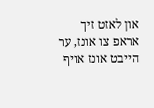און לאזט זיך אראפ צו אונז, ער הייבט אונז אויף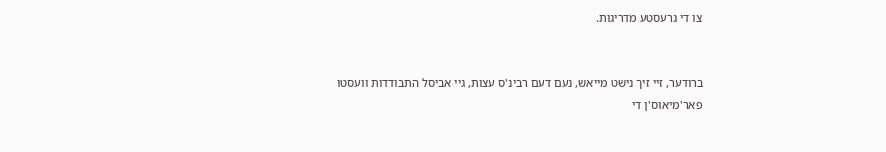צו די גרעסטע מדריגות.


ברודער, זיי זיך נישט מייאש, נעם דעם רבינ'ס עצות, גיי אביסל התבודדות וועסטו פאר'מיאוס'ן די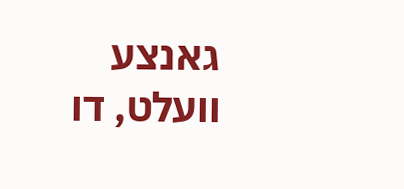גאנצע וועלט, דו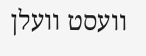וועסט וועלן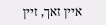איין זאך, זיין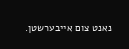נאנט צום אייבערשטן.